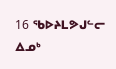16 ᖃᐅᔨᒪᕗᒍᓪᓕ ᐃᓄᒃ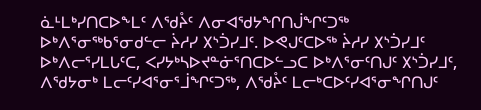ᓈᒻᒪᒃᓯᑎᑕᐅᖕᒪᑦ ᐱᖁᔧᑦ ᐱᓂᐊᖁᔭᖏᑎᒎᖏᑦᑐᖅ ᐅᒃᐱᕐᓂᖅᑲᕐᓂᑯᓪᓕ ᔩᓱᓯ ᙭ᔅᑑᓯᒧᑦ. ᐅᕙᒍᑦᑕᐅᖅ ᔩᓱᓯ ᙭ᔅᑑᓯᒧᑦ ᐅᒃᐱᓕᕐᓯᒪᒐᑦᑕ, ᐸᓯᔭᒃᓴᐅᔪᓐᓃᕐᑎᑕᐅᓪᓗᑕ ᐅᒃᐱᕐᓂᑦᑎᒍᑦ ᙭ᔅᑑᓯᒧᑦ, ᐱᖁᔭᓂᒃ ᒪᓕᑦᓯᐊᕐᓂᕐᒨᖏᑦᑐᖅ, ᐱᖁᔧᑦ ᒪᓕᒃᑕᐅᑦᓯᐊᕐᓂᖏᑎᒍᑦ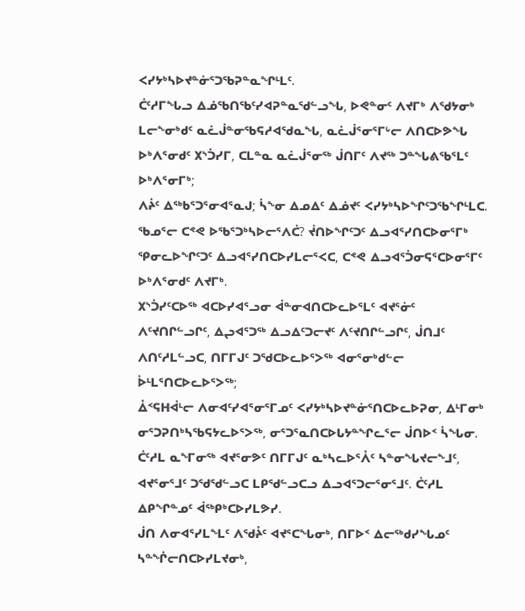ᐸᓯᔭᒃᓴᐅᔪᓐᓃᕐᑐᖃᕈᓐᓇᖏᒻᒪᑦ.
ᑖᑦᓱᒥᖓᓗ ᐃᓅᖃᑎᖃᑦᓯᐊᕈᓐᓇᖁᓪᓗᖓ, ᐅᕙᓐᓂᑦ ᐱᔪᒥᒃ ᐱᖁᔭᓂᒃ ᒪᓕᖕᓂᒃᑯᑦ ᓇᓛᒎᓐᓂᖃᕋᓱᐊᖁᓇᖓ, ᓇᓛᒎᕐᓂᕐᒥᒡᓕ ᐱᑎᑕᐅᕗᖓ ᐅᒃᐱᕐᓂᑯᑦ ᙭ᔅᑑᓯᒥ, ᑕᒪᓐᓇ ᓇᓛᒎᕐᓂᖅ ᒎᑎᒥᑦ ᐱᔪᖅ ᑐᓐᖓᕕᖃᕐᒪᑦ ᐅᒃᐱᕐᓂᒥᒃ;
ᐱᔩᑦ ᐃᖅᑲᕐᑐᕐᓂᐊᕐᓇᒍ; ᓵᖕᓂ ᐃᓄᐃᑦ ᐃᓅᔪᑦ ᐸᓯᔭᒃᓴᐅᖏᑦᑐᖃᖏᒻᒪᑕ.
ᖃᓄᕐᓕ ᑕᕝᕙ ᐅᖃᕐᑐᒃᓴᐅᓕᕐᐱᑖ? ᔫᑎᐅᖏᑦᑐᑦ ᐃᓗᐊᕐᓯᑎᑕᐅᓂᕐᒥᒃ ᕿᓂᓚᐅᖏᑦᑐᑦ ᐃᓗᐊᕐᓯᑎᑕᐅᓯᒪᓕᕐᐸᑕ, ᑕᕝᕙ ᐃᓗᐊᕐᑑᓂᕋᕐᑕᐅᓂᕐᒥᑦ ᐅᒃᐱᕐᓂᑯᑦ ᐱᔪᒥᒃ.
᙭ᔅᑑᓯᑦᑕᐅᖅ ᐊᑕᐅᓯᐊᕐᓗᓂ ᐋᓐᓂᐊᑎᑕᐅᓚᐅᕐᒪᑦ ᐊᔪᕐᓃᑦ ᐱᑦᔪᑎᒋᓪᓗᒋᑦ, ᐃᖢᐊᕐᑐᖅ ᐃᓗᐃᑦᑐᓕᔪᑦ ᐱᑦᔪᑎᒋᓪᓗᒋᑦ, ᒎᑎᒧᑦ ᐱᑎᑦᓱᒪᓪᓗᑕ, ᑎᒥᒥᒍᑦ ᑐᖁᑕᐅᓚᐅᕐᐳᖅ ᐊᓂᕐᓂᒃᑯᓪᓕ ᐆᒻᒪᕐᑎᑕᐅᓚᐅᕐᐳᖅ;
ᐂᑉᕋᕼᐋᒻᓕ ᐱᓂᐊᑦᓯᐊᕐᓂᕐᒥᓄᑦ ᐸᓯᔭᒃᓴᐅᔪᓐᓃᕐᑎᑕᐅᓚᐅᕈᓂ, ᐃᒻᒥᓂᒃ ᓂᕐᑐᕈᑎᒃᓴᖃᕋᔭᓚᐅᕐᐳᖅ, ᓂᕐᑐᕐᓇᑎᑕᐅᒐᔭᓐᖏᓚᕐᓕ ᒎᑎᐅᑉ ᓵᖓᓂ.
ᑖᑦᓱᒪ ᓇᖕᒥᓂᖅ ᐊᔪᕐᓂᕗᑦ ᑎᒥᒥᒍᑦ ᓇᒃᓴᓚᐅᕐᐰᑦ ᓴᓐᓂᖓᔪᓕᖕᒧᑦ, ᐊᔪᕐᓂᕐᒧᑦ ᑐᖁᖁᓪᓗᑕ ᒪᑭᖁᓪᓗᑕᓗ ᐃᓗᐊᕐᑐᓕᕐᓂᕐᒧᑦ. ᑖᑦᓱᒪ ᐃᑭᖏᓐᓄᑦ ᐋᖅᑭᒃᑕᐅᓯᒪᕗᓯ.
ᒎᑎ ᐱᓂᐊᕐᓯᒪᖕᒪᑦ ᐱᖁᔧᑦ ᐊᔪᕐᑕᖓᓂᒃ, ᑎᒥᐅᑉ ᐃᓕᖅᑯᓯᖓᓄᑦ ᓴᓐᖐᓕᑎᑕᐅᓯᒪᔪᓂᒃ,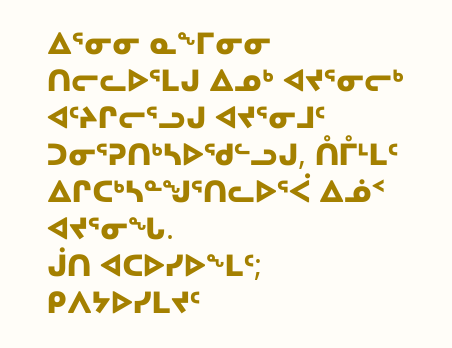ᐃᕐᓂᓂ ᓇᖕᒥᓂᓂ ᑎᓕᓚᐅᕐᒪᒍ ᐃᓄᒃ ᐊᔪᕐᓂᓕᒃ ᐊᑦᔨᒋᓕᕐᓗᒍ ᐊᔪᕐᓂᒧᑦ ᑐᓂᕐᕈᑎᒃᓴᐅᖁᓪᓗᒍ, ᑍᒤᒻᒪᑦ ᐃᒋᑕᒃᓴᓐᖑᕐᑎᓚᐅᕐᐹ ᐃᓅᑉ ᐊᔪᕐᓂᖓ.
ᒎᑎ ᐊᑕᐅᓯᐅᖕᒪᑦ; ᑭᐱᔭᐅᓯᒪᔪᑦ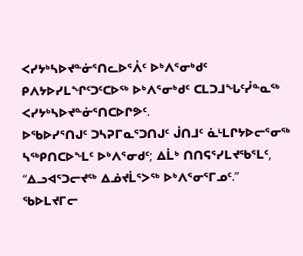ᐸᓯᔭᒃᓴᐅᔪᓐᓃᕐᑎᓚᐅᕐᐰᑦ ᐅᒃᐱᕐᓂᒃᑯᑦ ᑭᐱᔭᐅᓯᒪᖏᑦᑐᑦᑕᐅᖅ ᐅᒃᐱᕐᓂᒃᑯᑦ ᑕᒪᑐᒧᖓᑦᓮᓐᓇᖅ ᐸᓯᔭᒃᓴᐅᔪᓐᓃᕐᑎᑕᐅᒋᕗᑦ.
ᐅᖃᐅᓯᕐᑎᒍᑦ ᑐᓴᕈᒥᓇᕐᑐᑎᒍᑦ ᒎᑎᒧᑦ ᓈᒻᒪᒋᔭᐅᓕᕐᓂᖅ ᓴᖅᑭᑎᑕᐅᖕᒪᑦ ᐅᒃᐱᕐᓂᑯᑦ; ᐃᒫᒃ ᑎᑎᕋᕐᓯᒪᔪᖃᕐᒪᑦ, “ᐃᓗᐊᕐᑐᓕᔪᖅ ᐃᓅᔪᒫᕐᐳᖅ ᐅᒃᐱᕐᓂᕐᒥᓄᑦ.”
ᖃᐅᒪᔪᒥᓕ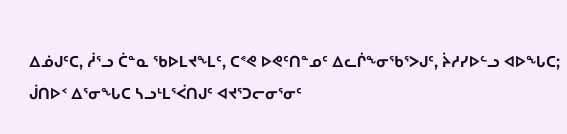ᐃᓅᒍᑦᑕ, ᓲᕐᓗ ᑖᓐᓇ ᖃᐅᒪᔪᖕᒪᑦ, ᑕᕝᕙ ᐅᕙᑦᑎᓐᓄᑦ ᐃᓚᒌᖕᓂᖃᕐᐳᒍᑦ, ᔩᓱᓯᐅᓪᓗ ᐊᐅᖓᑕ; ᒎᑎᐅᑉ ᐃᕐᓂᖓᑕ ᓴᓗᒻᒪᕐᐹᑎᒍᑦ ᐊᔪᕐᑐᓕᓂᕐᓂᑦ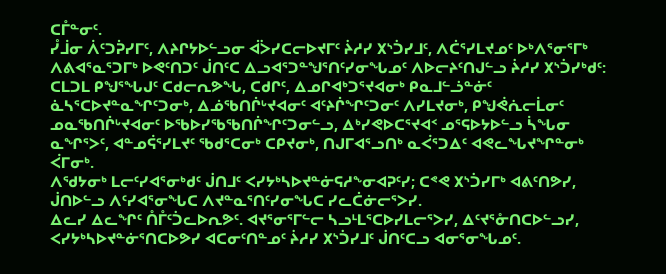ᑕᒤᓐᓂᑦ.
ᓮᒨᓂ ᐲᑦᑐᕉᓯᒥᑦ, ᐱᔨᒋᔭᐅᓪᓗᓂ ᐋᐴᓯᑕᓕᐅᔪᒥᑦ ᔩᓱᓯ ᙭ᔅᑑᓯᒧᑦ, ᐱᑖᕐᓯᒪᔪᓄᑦ ᐅᒃᐱᕐᓂᕐᒥᒃ ᐱᕕᐊᕐᓇᕐᑐᒥᒃ ᐅᕙᑦᑎᑐᑦ ᒎᑎᑦᑕ ᐃᓗᐊᕐᑐᓐᖑᕐᑎᑦᓯᓂᖓᓄᑦ ᐱᐅᓕᔨᑦᑎᒍᓪᓗ ᔩᓱᓯ ᙭ᔅᑑᓯᒃᑯᑦ:
ᑕᒪᑐᒪ ᑭᖑᕐᖓᒍᑦ ᑕᑯᓕᕆᕗᖓ, ᑕᑯᒋᑦ, ᐃᓄᒋᐊᒃᑐᕐᔪᐊᓂᒃ ᑭᓇᒧᓪᓘᓐᓃᑦ ᓈᓴᕐᑕᐅᔪᓐᓇᖏᑦᑐᓂᒃ, ᐃᓅᖃᑎᒌᒡᔪᐊᓂᑦ ᐊᑦᔨᒌᖏᑦᑐᓂᑦ ᐱᓯᒪᔪᓂᒃ, ᑭᖑᕚᕇᓕᒫᓂᑦ ᓄᓇᖃᑎᒌᒡᔪᐊᓂᑦ ᐅᖃᐅᓯᖃᖃᑎᒌᖏᑦᑐᓂᓪᓗ, ᐃᒃᓯᕙᐅᑕᕐᔪᐊᑉ ᓄᕐᕋᐅᔭᐅᓪᓗ ᓵᖓᓂ ᓇᖏᕐᐳᑦ, ᐊᓐᓄᕌᕐᓯᒪᔪᑦ ᖃᑯᕐᑕᓂᒃ ᑕᑭᔪᓂᒃ, ᑎᒍᒥᐊᕐᓗᑎᒃ ᓇᐹᕐᑐᐃᑦ ᐊᕙᓚᖓᔪᖏᓐᓂᒃ ᐹᒥᓂᒃ.
ᐱᖁᔭᓂᒃ ᒪᓕᑦᓯᐊᕐᓂᒃᑯᑦ ᒎᑎᒧᑦ ᐸᓯᔭᒃᓴᐅᔪᓐᓃᕋᓱᖕᓂᐊᕈᑦᓯ; ᑕᕝᕙ ᙭ᔅᑑᓯᒥᒃ ᐊᕕᑦᑎᕗᓯ, ᒎᑎᐅᓪᓗ ᐱᑦᓯᐊᕐᓂᖓᑕ ᐱᔪᓐᓇᕐᑎᑦᓯᓂᖓᑕ ᓯᓚᑖᓃᓕᕐᐳᓯ.
ᐃᓚᓯ ᐃᓚᖏᑦ ᑍᒤᑦᑑᓚᐅᕆᕗᑦ. ᐊᔪᕐᓂᕐᒥᓪᓕ ᓴᓗᒻᒪᕐᑕᐅᓯᒪᓕᕐᐳᓯ, ᐃᑦᔪᕐᓁᑎᑕᐅᓪᓗᓯ, ᐸᓯᔭᒃᓴᐅᔪᓐᓃᕐᑎᑕᐅᕗᓯ ᐊᑕᓂᑦᑎᓐᓄᑦ ᔩᓱᓯ ᙭ᔅᑑᓯᒧᑦ ᒎᑎᑦᑕᓗ ᐊᓂᕐᓂᖓᓄᑦ.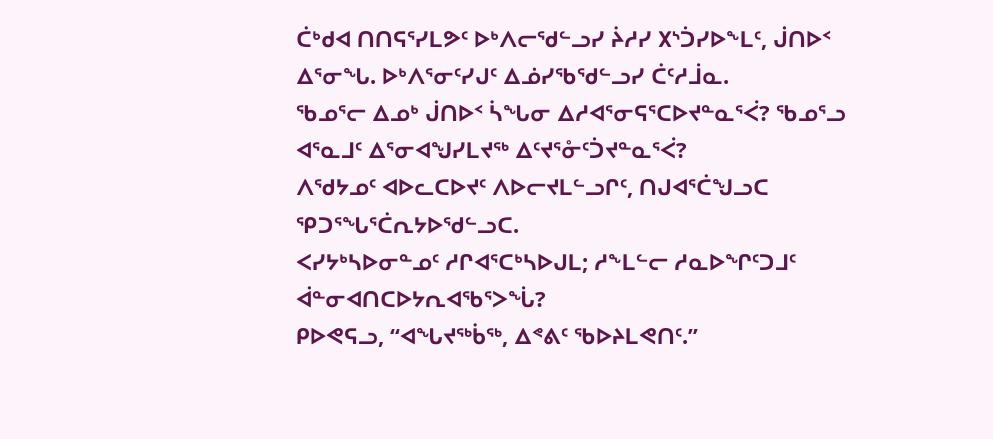ᑖᒃᑯᐊ ᑎᑎᕋᕐᓯᒪᕗᑦ ᐅᒃᐱᓕᖁᓪᓗᓯ ᔩᓱᓯ ᙭ᔅᑑᓯᐅᖕᒪᑦ, ᒎᑎᐅᑉ ᐃᕐᓂᖓ. ᐅᒃᐱᕐᓂᑦᓯᒍᑦ ᐃᓅᓯᖃᖁᓪᓗᓯ ᑖᑦᓱᒨᓇ.
ᖃᓄᕐᓕ ᐃᓄᒃ ᒎᑎᐅᑉ ᓵᖓᓂ ᐃᓱᐊᕐᓂᕋᕐᑕᐅᔪᓐᓇᕐᐹ? ᖃᓄᕐᓗ ᐊᕐᓇᒧᑦ ᐃᕐᓂᐊᖑᓯᒪᔪᖅ ᐃᑦᔪᕐᓁᑦᑑᔪᓐᓇᕐᐹ?
ᐱᖁᔭᓄᑦ ᐊᐅᓚᑕᐅᔪᑦ ᐱᐅᓕᔪᒪᓪᓗᒋᑦ, ᑎᒍᐊᕐᑖᖑᓗᑕ ᕿᑐᕐᖓᕐᑖᕆᔭᐅᖁᓪᓗᑕ.
ᐸᓯᔭᒃᓴᐅᓂᓐᓄᑦ ᓱᒋᐊᕐᑕᒃᓴᐅᒍᒪ; ᓱᖕᒪᓪᓕ ᓱᓇᐅᖏᑦᑐᒧᑦ ᐋᓐᓂᐊᑎᑕᐅᔭᕆᐊᖃᕐᐳᖔ?
ᑭᐅᕙᕋᓗ, “ᐊᖓᔪᖅᑳᖅ, ᐃᕝᕕᑦ ᖃᐅᔨᒪᕙᑎᑦ.”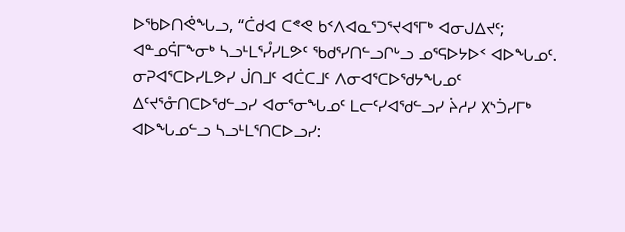ᐅᖃᐅᑎᕚᖓᓗ, “ᑖᑯᐊ ᑕᕝᕙ ᑲᑉᐱᐊᓇᕐᑐᕐᔪᐊᕐᒥᒃ ᐊᓂᒍᐃᔪᑦ; ᐊᓐᓄᕌᒥᖕᓂᒃ ᓴᓗᒻᒪᕐᓮᓯᒪᕗᑦ ᖃᑯᕐᓯᑎᓪᓗᒋᒡᓗ ᓄᕐᕋᐅᔭᐅᑉ ᐊᐅᖓᓄᑦ.
ᓂᕈᐊᕐᑕᐅᓯᒪᕗᓯ ᒎᑎᒧᑦ ᐊᑖᑕᒧᑦ ᐱᓂᐊᕐᑕᐅᖁᔭᖓᓄᑦ ᐃᑦᔪᕐᓁᑎᑕᐅᖁᓪᓗᓯ ᐊᓂᕐᓂᖓᓄᑦ ᒪᓕᑦᓯᐊᖁᓪᓗᓯ ᔩᓱᓯ ᙭ᔅᑑᓯᒥᒃ ᐊᐅᖓᓄᓪᓗ ᓴᓗᒻᒪᕐᑎᑕᐅᓗᓯ: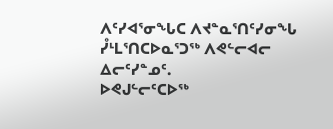ᐱᑦᓯᐊᕐᓂᖓᑕ ᐱᔪᓐᓇᕐᑎᑦᓯᓂᖓ ᓮᒻᒪᕐᑎᑕᐅᓇᕐᑐᖅ ᐱᕙᓪᓕᐊᓕ ᐃᓕᑦᓯᓐᓄᑦ.
ᐅᕙᒍᓪᓕᑦᑕᐅᖅ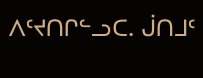ᐱᑦᔪᑎᒋᓪᓗᑕ. ᒎᑎᒧᑦ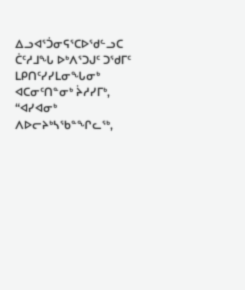ᐃᓗᐊᕐᑑᓂᕋᕐᑕᐅᖁᓪᓗᑕ ᑖᑦᓱᒧᖓ ᐅᒃᐱᕐᑐᒍᑦ ᑐᖁᒥᑦ ᒪᑭᑎᑦᓯᓯᒪᓂᖓᓂᒃ ᐊᑕᓂᑦᑎᓐᓂᒃ ᔩᓱᓯᒥᒃ,
“ᐊᓯᐊᓂᒃ ᐱᐅᓕᔨᒃᓴᖃᓐᖏᓚᖅ,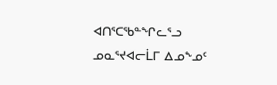ᐊᑎᕐᑕᖃᓐᖏᓚᕐᓗ ᓄᓇᕐᔪᐊᓕᒫᒥ ᐃᓄᖕᓄᑦ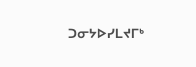ᑐᓂᔭᐅᓯᒪᔪᒥᒃ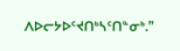ᐱᐅᓕᔭᐅᑦᔪᑎᒃᓴᑦᑎᓐᓂᒃ.”